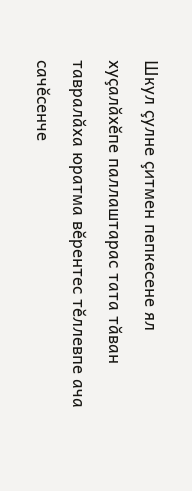Шкул çулне çитмен пепкесене ял хуçалăхĕпе паллаштарас тата тăван тавралăха юратма вĕрентес тĕллевпе ача сачĕсенче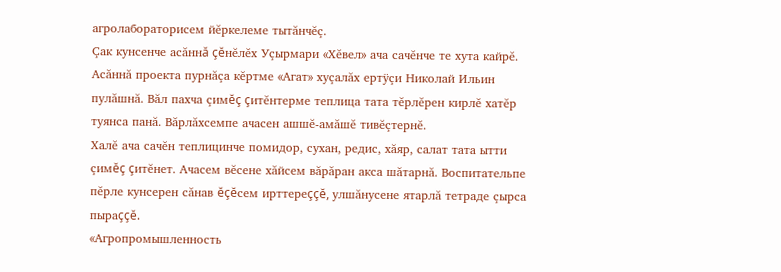агролабораторисем йĕркелеме тытăнчĕç.
Çак кунсенче асăннă çĕнĕлĕх Уçырмари «Хĕвел» ача сачĕнче те хута кайрĕ. Асăннă проекта пурнăçа кĕртме «Агат» хуçалăх ертÿçи Николай Ильин пулăшнă. Вăл пахча çимĕç çитĕнтерме теплица тата тĕрлĕрен кирлĕ хатĕр туянса панă. Вăрлăхсемпе ачасен ашшĕ-амăшĕ тивĕçтернĕ.
Халĕ ача сачĕн теплицинче помидор, сухан, редис, хăяр, салат тата ытти çимĕç çитĕнет. Ачасем вĕсене хăйсем вăрăран акса шăтарнă. Воспитательпе пĕрле кунсерен сăнав ĕçĕсем ирттереççĕ, улшăнусене ятарлă тетраде çырса пыраççĕ.
«Агропромышленность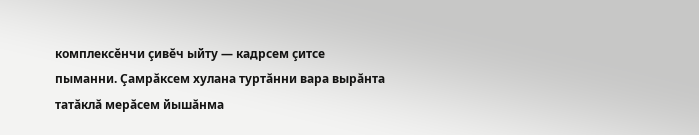комплексĕнчи çивĕч ыйту — кадрсем çитсе пыманни. Çамрăксем хулана туртăнни вара вырăнта татăклă мерăсем йышăнма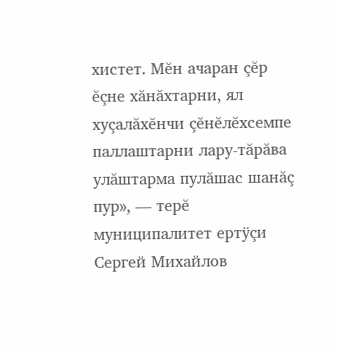хистет. Мĕн ачаран çĕр ĕçне хăнăхтарни, ял хуçалăхĕнчи çĕнĕлĕхсемпе паллаштарни лару-тăрăва улăштарма пулăшас шанăç пур», — терĕ муниципалитет ертÿçи Сергей Михайлов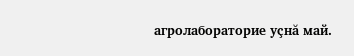агролабораторие уçнă май.